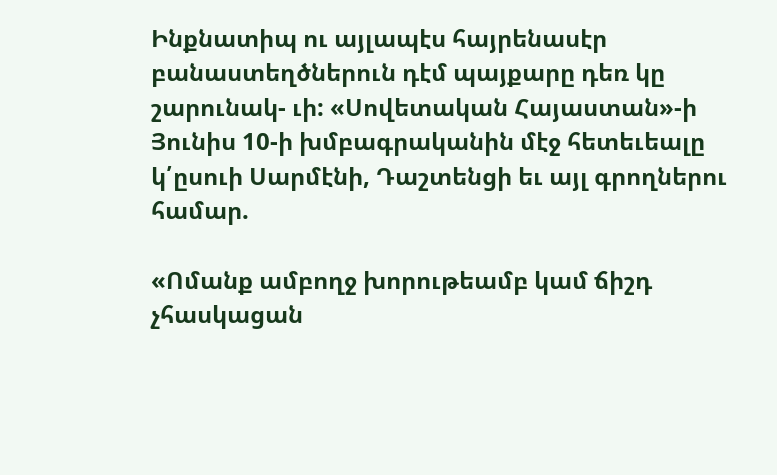Ինքնատիպ ու այլապէս հայրենասէր բանաստեղծներուն դէմ պայքարը դեռ կը շարունակ- ւի: «Սովետական Հայաստան»-ի Յունիս 10-ի խմբագրականին մէջ հետեւեալը կ՛ըսուի Սարմէնի, Դաշտենցի եւ այլ գրողներու համար.

«Ոմանք ամբողջ խորութեամբ կամ ճիշդ չհասկացան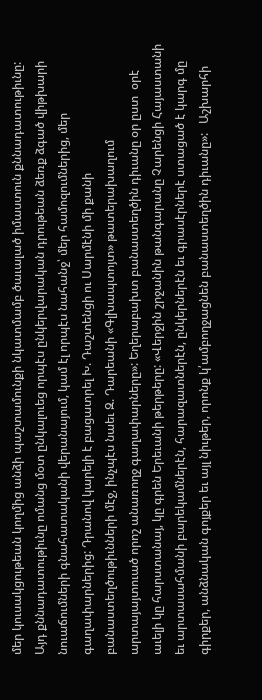մեր կուսակցութեան կողմից անձի պաշտամունքի նկատմամբ ծաւալած իմաստուն քննադատութիւնը: Այդ քննադատութիւնը ոմանց մօտ ընկալուեց որպէս ընկերվարական դրութեան ձեռք ձգած վիթխարի նուաճումների գնահատականի վերանայում, կամ էլ որպէս նահանջ՝ մեր համոզումներից, մեր գաղափարներից: Դրանով կարելի է բացատրել Խ. Դաշտենցի ու Սարմէնի մի քանի բանաստեղծութիւնների մէջ, ինչպէս նաեւ Զ. Դարեանի «Գլխապտոյտ» թատերախաղում արտայայտուած որոշ անառողջ գաղափարները»: Եղերաբախտ բանաստեղծին դիւանը օր ըստ  օրէ աւելի կը հարստանայ, կը գրեն Երեւանի թերթերը: «Վերջին շրջանին թանգարանը Չարենցի Հայաստանի եւ արտասահմանի բարեկամներէն, հարազատներէն, ընկերներէն եւ գրասէրներէ ստացած է կարգ մը գիրքեր, անձնական գոյքեր եւ այլ նիւթեր, որոնք կ՛ամբողջացնեն բանաստեղծին դիւանը»:   Աշխարհի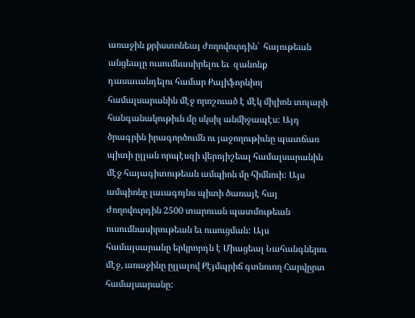առաջին քրիստոնեայ ժողովուրդին՝  հայութեան անցեալը ուսումնասիրելու եւ  զանոնք դասաւանդելու համար Քալիֆորնիոյ համալսարանին մէջ որոշուած է մէկ միլիոն տոլարի հանգանակութիւն մը սկսիլ անմիջապէս: Այդ ծրագրին իրագործումն ու յաջողութիւնը պատճառ պիտի ըլլան որպէսզի վերոյիշեալ համալսարանին մէջ հայագիտութեան ամպիոն մը հիմնուի: Այս ամպիոնը լաւագոյնս պիտի ծառայէ հայ ժողովուրդին 2500 տարուան պատմութեան ուսումնասիրութեան եւ ուսուցման: Այս համալսարանը երկրորդն է Միացեալ Նահանգներու մէջ, առաջինը ըլլալով Քէյմպրիճ գտնուող Հարվըրտ համալսարանը: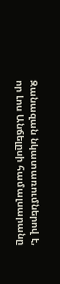Զանազան նկատառումներով է, որ Լոս Անճելըսի համալսարանը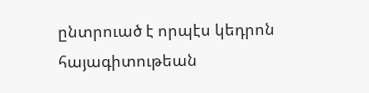ընտրուած է որպէս կեդրոն հայագիտութեան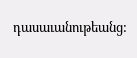դասաւանութեանց: